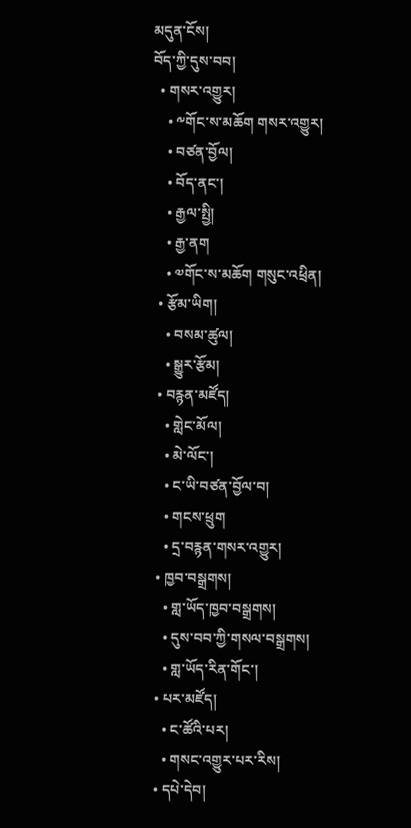མདུན་ངོས།
བོད་ཀྱི་དུས་བབ།
  • གསར་འགྱུར།
    • ༸གོང་ས་མཆོག གསར་འགྱུར།
    • བཙན་བྱོལ།
    • བོད་ནང་།
    • རྒྱལ་སྤྱི།
    • རྒྱ་ནག
    • ༧གོང་ས་མཆོག གསུང་འཕྲིན།
  • རྩོམ་ཡིག།
    • བསམ་ཚུལ།
    • སྒྱུར་རྩོམ།
  • བརྙན་མཛོད།
    • གླེང་མོལ།
    • མེ་ལོང་།
    • ང་ཡི་བཙན་བྱོལ་བ།
    • གངས་ཕྲུག
    • དྲ་བརྙན་གསར་འགྱུར།
  • ཁྱབ་བསྒྲགས།
    • གླ་ཡོད་ཁྱབ་བསྒྲགས།
    • དུས་བབ་ཀྱི་གསལ་བསྒྲགས།
    • གླ་ཡོད་རིན་གོང་།
  • པར་མཛོད།
    • ང་ཚོའི་པར།
    • གསང་འགྱུར་པར་རིས།
  • དཔེ་དེབ།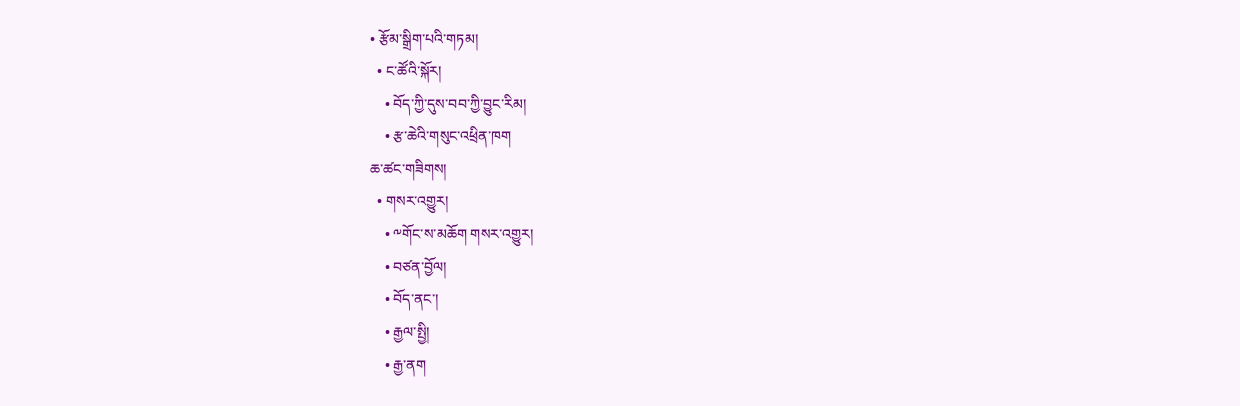• རྩོམ་སྒྲིག་པའི་གཏམ།
  • ང་ཚོའི་སྐོར།
    • བོད་ཀྱི་དུས་བབ་ཀྱི་བྱུང་རིམ།
    • རྩ་ཆེའི་གསུང་འཕྲིན་ཁག
ཆ་ཚང་གཟིགས།
  • གསར་འགྱུར།
    • ༸གོང་ས་མཆོག གསར་འགྱུར།
    • བཙན་བྱོལ།
    • བོད་ནང་།
    • རྒྱལ་སྤྱི།
    • རྒྱ་ནག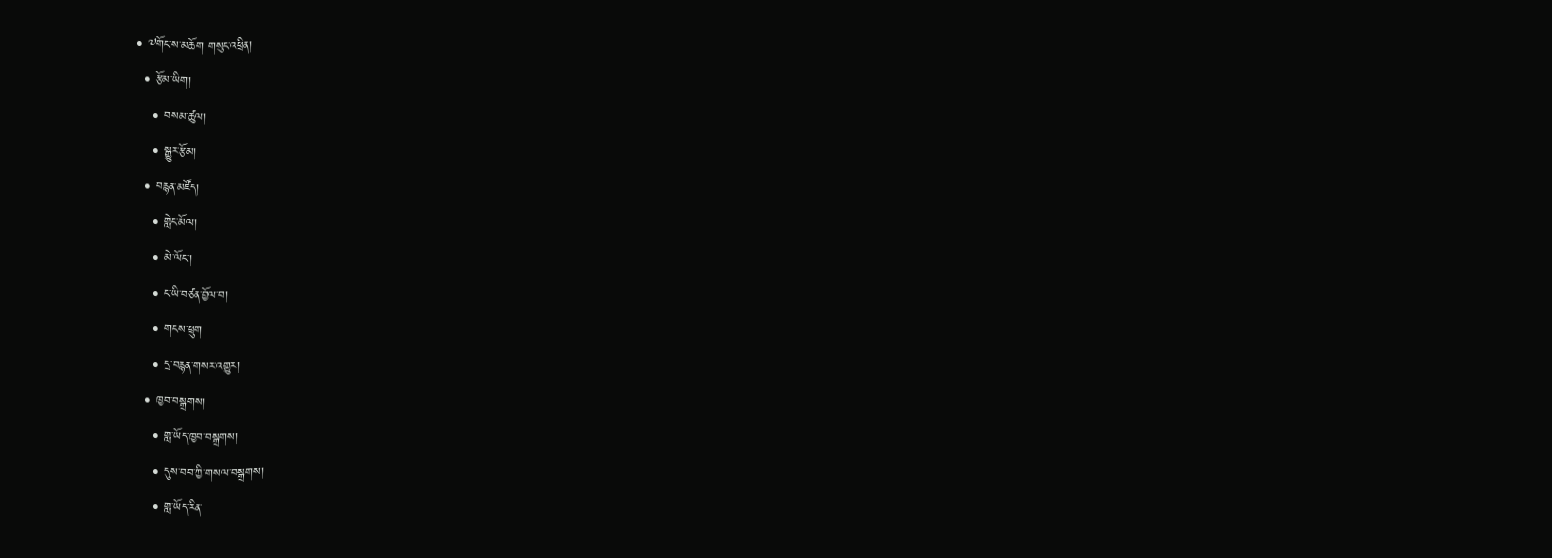• ༧གོང་ས་མཆོག གསུང་འཕྲིན།
  • རྩོམ་ཡིག།
    • བསམ་ཚུལ།
    • སྒྱུར་རྩོམ།
  • བརྙན་མཛོད།
    • གླེང་མོལ།
    • མེ་ལོང་།
    • ང་ཡི་བཙན་བྱོལ་བ།
    • གངས་ཕྲུག
    • དྲ་བརྙན་གསར་འགྱུར།
  • ཁྱབ་བསྒྲགས།
    • གླ་ཡོད་ཁྱབ་བསྒྲགས།
    • དུས་བབ་ཀྱི་གསལ་བསྒྲགས།
    • གླ་ཡོད་རིན་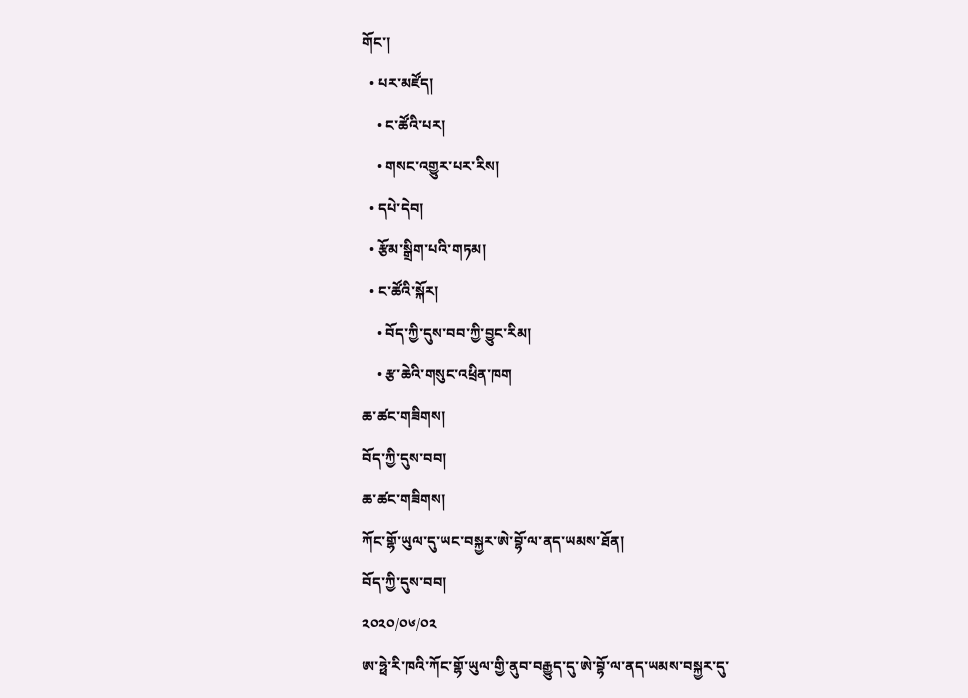གོང་།
  • པར་མཛོད།
    • ང་ཚོའི་པར།
    • གསང་འགྱུར་པར་རིས།
  • དཔེ་དེབ།
  • རྩོམ་སྒྲིག་པའི་གཏམ།
  • ང་ཚོའི་སྐོར།
    • བོད་ཀྱི་དུས་བབ་ཀྱི་བྱུང་རིམ།
    • རྩ་ཆེའི་གསུང་འཕྲིན་ཁག
ཆ་ཚང་གཟིགས།
བོད་ཀྱི་དུས་བབ།
ཆ་ཚང་གཟིགས།
ཀོང་གྷོ་ཡུལ་དུ་ཡང་བསྐྱར་ཨེ་བྷོ་ལ་ནད་ཡམས་ཐོན།
བོད་ཀྱི་དུས་བབ།
༢༠༢༠/༠༦/༠༢
ཨ་ཧྥེ་རི་ཁའི་ཀོང་གྷོ་ཡུལ་གྱི་ནུབ་བརྒྱུད་དུ་ཨེ་བྷོ་ལ་ནད་ཡམས་བསྐྱར་དུ་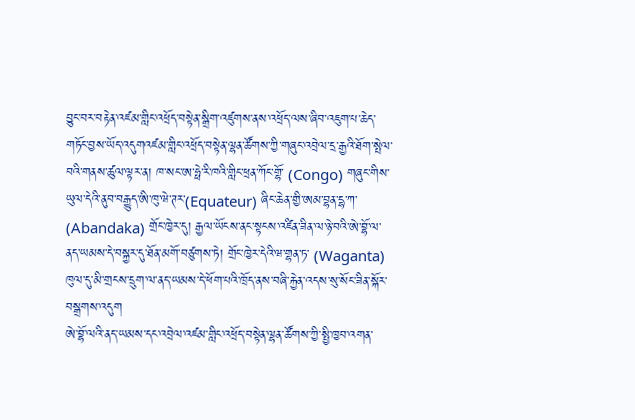བྱུང་བར་བརྟེན་འཛམ་གླིང་འཕྲོད་བསྟེན་སྒྲིག་འཛུགས་ནས་འཕྲོད་ལས་ཞིབ་འཇུག་པ་ཆེད་གཏོང་བྱས་ཡོད་འདུགའཛམ་གླིང་འཕྲོད་བསྟེན་ལྷན་ཚོགས་ཀྱི་གཞུང་འབྲེལ་དྲ་རྒྱའི་ཐོག་སྤེལ་བའི་གནས་ཚུལ་ལྟར་ན། ཁ་སང་ཨ་ཧྥེ་རི་ཁའི་གླིང་ཕྲན་ཀོང་གྷོ་ (Congo) གཞུང་གིས་ཡུལ་དེའི་ནུབ་བརྒྱུད་ཨི་ཁུ་ཝེ་ཊར་(Equateur) ཞིང་ཆེན་གྱི་ཨམ་བྷན་དྷ་ཀ་ (Abandaka) གྲོང་ཁྱེར་དུ། རྒྱལ་ཡོངས་ནང་སྟངས་འཛིན་ཟིན་ལ་ཉེ་བའི་ཨེ་བྷོ་ལ་ནད་ཡམས་དེ་བསྐྱར་དུ་ཐོན་མགོ་བཙུགས་ཏེ། གྲོང་ཁྱེར་དེའི་ཝ་གྷན་ཏ་ (Waganta) ཁུལ་དུ་མི་གྲངས་དྲུག་ལ་ནད་ཡམས་དེ་ཕོག་པའི་ཁྲོད་ནས་བཞི་རྐྱེན་འདས་སུ་སོང་ཟིན་སྐོར་བསྒྲགས་འདུག
ཨེ་བྷོ་ལའི་ནད་ཡམས་དང་འབྲེལ་འཛམ་གླིང་འཕྲོད་བསྟེན་ལྷན་ཚོགས་ཀྱི་སྤྱི་ཁྱབ་འགན་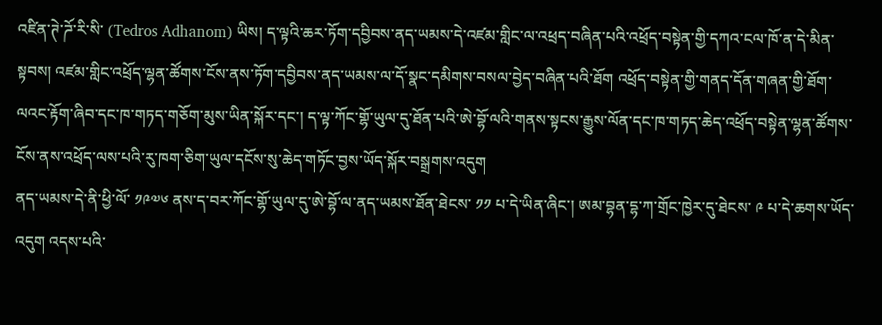འཛིན་ཊེ་ཌོ་རི་སི་ (Tedros Adhanom) ཡིས། ད་ལྟའི་ཆར་ཏོག་དབྱིབས་ནད་ཡམས་དེ་འཛམ་གླིང་ལ་འཕྲད་བཞིན་པའི་འཕྲོད་བསྟེན་གྱི་དཀའ་ངལ་ཁོ་ན་དེ་མིན་སྟབས། འཛམ་གླིང་འཕྲོད་ལྷན་ཚོགས་ངོས་ནས་ཏོག་དབྱིབས་ནད་ཡམས་ལ་དོ་སྣང་དམིགས་བསལ་བྱེད་བཞིན་པའི་ཐོག འཕྲོད་བསྟེན་གྱི་གནད་དོན་གཞན་གྱི་ཐོག་ལའང་རྟོག་ཞིབ་དང་ཁ་གཏད་གཅོག་མུས་ཡིན་སྐོར་དང་། ད་ལྟ་ཀོང་གྷོ་ཡུལ་དུ་ཐོན་པའི་ཨེ་བྷོ་ལའི་གནས་སྟངས་རྒྱུས་ལོན་དང་ཁ་གཏད་ཆེད་འཕྲོད་བསྟེན་ལྷན་ཚོགས་ངོས་ནས་འཕྲོད་ལས་པའི་རུ་ཁག་ཅིག་ཡུལ་དངོས་སུ་ཆེད་གཏོང་བྱས་ཡོད་སྐོར་བསྒྲགས་འདུག
ནད་ཡམས་དེ་ནི་ཕྱི་ལོ་ ༡༩༧༦ ནས་ད་བར་ཀོང་གྷོ་ཡུལ་དུ་ཨེ་བྷོ་ལ་ནད་ཡམས་ཐོན་ཐེངས་ ༡༡ པ་དེ་ཡིན་ཞིང་། ཨམ་བྷན་དྷ་ཀ་གྲོང་ཁྱེར་དུ་ཐེངས་ ༩ པ་དེ་ཆགས་ཡོད་འདུག འདས་པའི་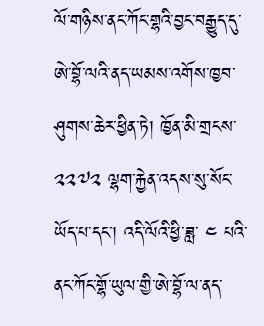ལོ་གཉིས་ནང་ཀོང་གྷའི་བྱང་བརྒྱུད་དུ་ཨེ་བྷོ་ལའི་ནད་ཡམས་འགོས་ཁྱབ་ཤུགས་ཆེར་ཕྱིན་ཏེ། ཁྱོན་མི་གྲངས་ ༢༢༧༢ ལྷག་རྐྱེན་འདས་སུ་སོང་ཡོད་པ་དང་། འདི་ལོའི་ཕྱི་ཟླ་ ༤ པའི་ནང་ཀོང་གྷོ་ཡུལ་གྱི་ཨེ་བྷོ་ལ་ནད་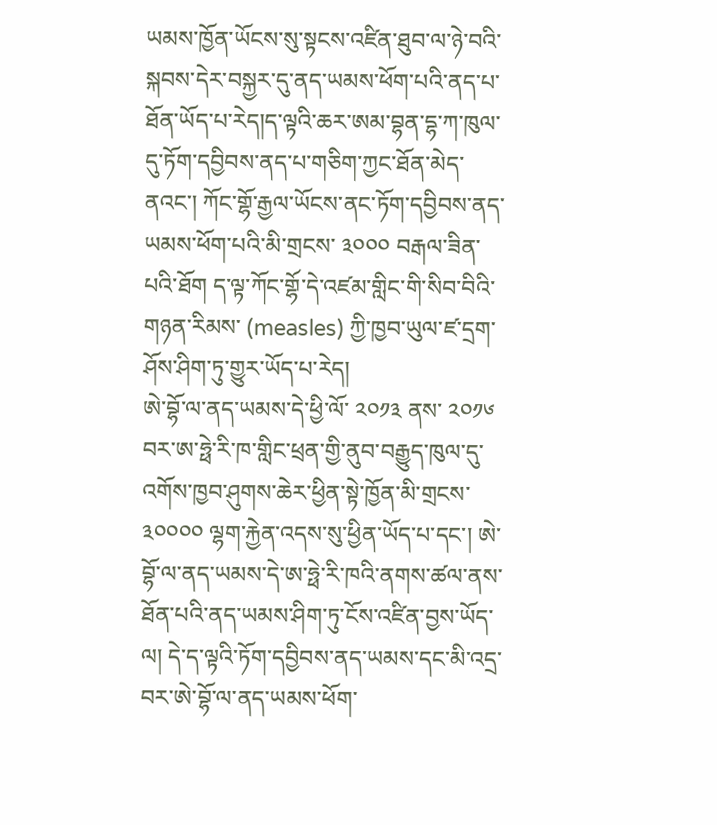ཡམས་ཁྱོན་ཡོངས་སུ་སྟངས་འཛིན་ཐུབ་ལ་ཉེ་བའི་སྐབས་དེར་བསྐྱར་དུ་ནད་ཡམས་ཕོག་པའི་ནད་པ་ཐོན་ཡོད་པ་རེད།ད་ལྟའི་ཆར་ཨམ་བྷན་དྷ་ཀ་ཁུལ་དུ་ཏོག་དབྱིབས་ནད་པ་གཅིག་ཀྱང་ཐོན་མེད་ནའང་། ཀོང་གྷོ་རྒྱལ་ཡོངས་ནང་ཏོག་དབྱིབས་ནད་ཡམས་ཕོག་པའི་མི་གྲངས་ ༣༠༠༠ བརྒལ་ཟིན་པའི་ཐོག ད་ལྟ་ཀོང་གྷོ་དེ་འཛམ་གླིང་གི་སིབ་བིའི་གཉན་རིམས་ (measles) ཀྱི་ཁྱབ་ཡུལ་ཛ་དྲག་ཤོས་ཤིག་ཏུ་གྱུར་ཡོད་པ་རེད།
ཨེ་བྷོ་ལ་ནད་ཡམས་དེ་ཕྱི་ལོ་ ༢༠༡༣ ནས་ ༢༠༡༦ བར་ཨ་ཧྥེ་རི་ཁ་གླིང་ཕྲན་གྱི་ནུབ་བརྒྱུད་ཁུལ་དུ་འགོས་ཁྱབ་ཤུགས་ཆེར་ཕྱིན་སྟེ་ཁྱོན་མི་གྲངས་ ༣༠༠༠༠ ལྷག་རྐྱེན་འདས་སུ་ཕྱིན་ཡོད་པ་དང་། ཨེ་བྷོ་ལ་ནད་ཡམས་དེ་ཨ་ཧྥེ་རི་ཁའི་ནགས་ཚལ་ནས་ཐོན་པའི་ནད་ཡམས་ཤིག་ཏུ་ངོས་འཛིན་བྱས་ཡོད་ལ། དེ་ད་ལྟའི་ཏོག་དབྱིབས་ནད་ཡམས་དང་མི་འདྲ་བར་ཨེ་བྷོ་ལ་ནད་ཡམས་ཕོག་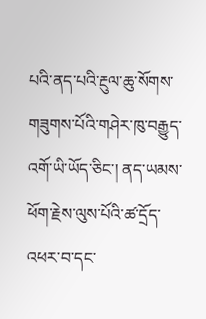པའི་ནད་པའི་རྔུལ་ཆུ་སོགས་གཟུགས་པོའི་གཤེར་ཁུ་བརྒྱུད་འགོ་ཡི་ཡོད་ཅིང་། ནད་ཡམས་ཕོག་རྗེས་ལུས་པོའི་ཚ་དྲོད་འཕར་བ་དང་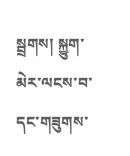སྦྲགས། སྐྱུག་མེར་ལངས་བ་དང་གཟུགས་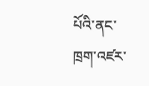པོའི་ནང་ཁྲག་འཛར་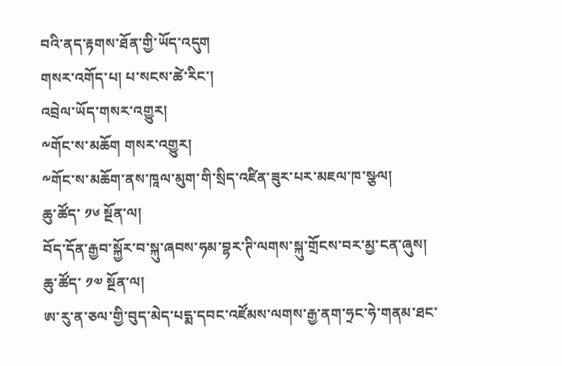བའི་ནད་རྟགས་ཐོན་གྱི་ཡོད་འདུག
གསར་འགོད་པ། པ་སངས་ཚེ་རིང་།
འབྲེལ་ཡོད་གསར་འགྱུར།
༸གོང་ས་མཆོག གསར་འགྱུར།
༸གོང་ས་མཆོག་ནས་ཁཱལ་མུག་གི་སྲིད་འཛིན་ཟུར་པར་མཇལ་ཁ་སྩལ།
ཆུ་ཚོད་ ༡༦ སྔོན་ལ།
བོད་དོན་རྒྱབ་སྐྱོར་བ་སྐུ་ཞབས་ཧམ་བྷར་ཊི་ལགས་སྐུ་གྲོངས་བར་མྱ་ངན་ཞུས།
ཆུ་ཚོད་ ༡༧ སྔོན་ལ།
ཨ་རུ་ན་ཅལ་གྱི་བུད་མེད་པདྨ་དབང་འཛོམས་ལགས་རྒྱ་ནག་ཧྲང་ཧེ་གནམ་ཐང་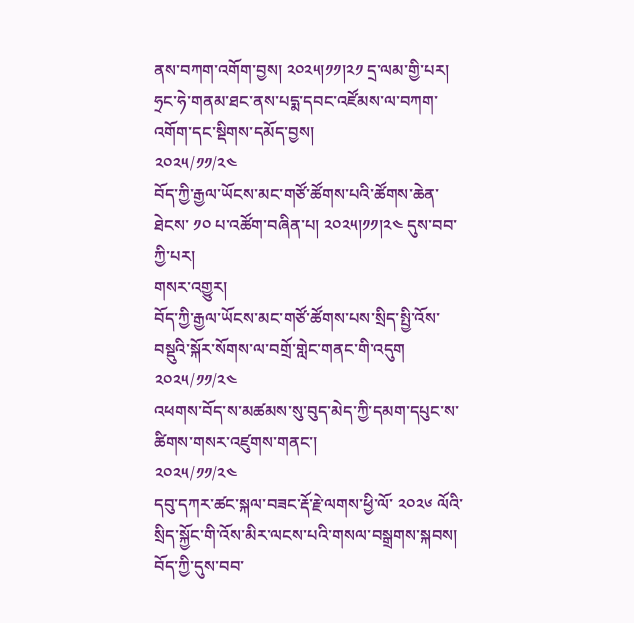ནས་བཀག་འགོག་བྱས། ༢༠༢༥།༡༡།༢༡ དྲ་ལམ་གྱི་པར།
ཧྲང་ཧེ་གནམ་ཐང་ནས་པདྨ་དབང་འཛོམས་ལ་བཀག་འགོག་དང་སྡིགས་དམོད་བྱས།
༢༠༢༥/༡༡/༢༤
བོད་ཀྱི་རྒྱལ་ཡོངས་མང་གཙོ་ཚོགས་པའི་ཚོགས་ཆེན་ཐེངས་ ༡༠ པ་འཚོག་བཞིན་པ། ༢༠༢༥།༡༡།༢༤ དུས་བབ་ཀྱི་པར།
གསར་འགྱུར།
བོད་ཀྱི་རྒྱལ་ཡོངས་མང་གཙོ་ཚོགས་པས་སྲིད་སྤྱི་འོས་བསྡུའི་སྐོར་སོགས་ལ་བགྲོ་གླེང་གནང་གི་འདུག
༢༠༢༥/༡༡/༢༤
འཕགས་བོད་ས་མཚམས་སུ་བུད་མེད་ཀྱི་དམག་དཔུང་ས་ཚིགས་གསར་འཛུགས་གནང་།
༢༠༢༥/༡༡/༢༤
དབུ་དཀར་ཚང་སྐལ་བཟང་རྡོ་རྗེ་ལགས་ཕྱི་ལོ་ ༢༠༢༦ ལོའི་སྲིད་སྐྱོང་གི་འོས་མིར་ལངས་པའི་གསལ་བསྒྲགས་སྐབས། བོད་ཀྱི་དུས་བབ་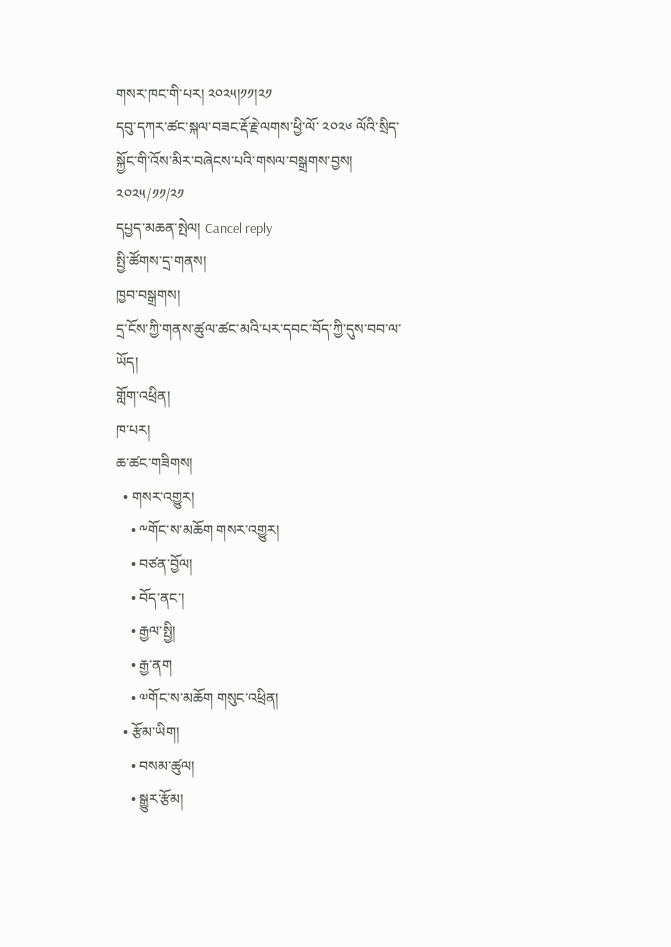གསར་ཁང་གི་པར། ༢༠༢༥།༡༡།༢༡
དབུ་དཀར་ཚང་སྐལ་བཟང་རྡོ་རྗེ་ལགས་ཕྱི་ལོ་ ༢༠༢༦ ལོའི་སྲིད་སྐྱོང་གི་འོས་མིར་བཞེངས་པའི་གསལ་བསྒྲགས་བྱས།
༢༠༢༥/༡༡/༢༡
དཔྱད་མཆན་སྤེལ། Cancel reply
སྤྱི་ཚོགས་དྲ་གནས།
ཁྱབ་བསྒྲགས།
དྲ་ངོས་ཀྱི་གནས་ཚུལ་ཚང་མའི་པར་དབང་བོད་ཀྱི་དུས་བབ་ལ་ཡོད།
གློག་འཕྲིན།
ཁ་པར།
ཆ་ཚང་གཟིགས།
  • གསར་འགྱུར།
    • ༸གོང་ས་མཆོག གསར་འགྱུར།
    • བཙན་བྱོལ།
    • བོད་ནང་།
    • རྒྱལ་སྤྱི།
    • རྒྱ་ནག
    • ༧གོང་ས་མཆོག གསུང་འཕྲིན།
  • རྩོམ་ཡིག།
    • བསམ་ཚུལ།
    • སྒྱུར་རྩོམ།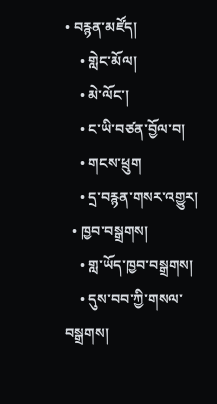• བརྙན་མཛོད།
    • གླེང་མོལ།
    • མེ་ལོང་།
    • ང་ཡི་བཙན་བྱོལ་བ།
    • གངས་ཕྲུག
    • དྲ་བརྙན་གསར་འགྱུར།
  • ཁྱབ་བསྒྲགས།
    • གླ་ཡོད་ཁྱབ་བསྒྲགས།
    • དུས་བབ་ཀྱི་གསལ་བསྒྲགས།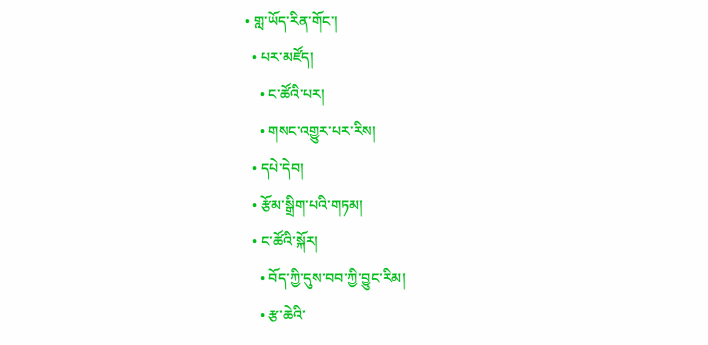• གླ་ཡོད་རིན་གོང་།
  • པར་མཛོད།
    • ང་ཚོའི་པར།
    • གསང་འགྱུར་པར་རིས།
  • དཔེ་དེབ།
  • རྩོམ་སྒྲིག་པའི་གཏམ།
  • ང་ཚོའི་སྐོར།
    • བོད་ཀྱི་དུས་བབ་ཀྱི་བྱུང་རིམ།
    • རྩ་ཆེའི་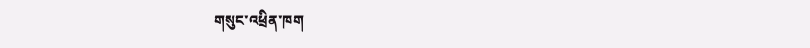གསུང་འཕྲིན་ཁག